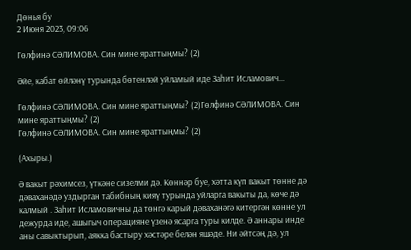Дөнья бу
2 Июня 2023, 09:06

Гөлфинә СӘЛИМОВА. Син мине яраттыңмы? (2)

Әйе, кабат өйләнү турында бөтенләй уйламый иде Заһит Исламович...

Гөлфинә СӘЛИМОВА. Син мине яраттыңмы? (2)Гөлфинә СӘЛИМОВА. Син мине яраттыңмы? (2)
Гөлфинә СӘЛИМОВА. Син мине яраттыңмы? (2)

(Ахыры.)

Ә вакыт рәхимсез, үткәне сизелми дә. Көннәр буе, хәтта күп вакыт төнне дә дәваханәдә уздырган табибның кияү турында уйларга вакыты да, көче дә калмый . Заһит Исламовичны да төнгә карый дәваханәгә китергән көнне ул дежурда иде, ашыгыч операцияне үзенә ясарга туры килде. Ә аннары инде аны савыктырып, аякка бастыру хәстәре белән яшәде. Ни әйтсәң дә, ул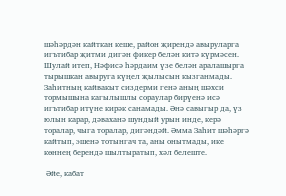шәһәрдән кайткан кеше, район җирендә авыруларга игътибар җитми дигән фикер белән китә күрмәсен. Шулай итеп, Нәфисә һәрдаим үзе белән аралашырга тырышкан авыруга күңел җылысын кызганмады. Заһитның кайвакыт сиздерми генә аның шәхси тормышына кагылышлы сораулар бирүенә исә игътибар итүне кирәк санамады. Әнә савыгыр да, үз юлын карар, дәваханә шундый урын инде, керә торалар, чыга торалар, дигәндәй. Әмма Заһит шәһәргә кайтып, эшенә тотынгач та, аны онытмады, ике көннең берендә шылтыратып, хәл белеште.

 Әйе, кабат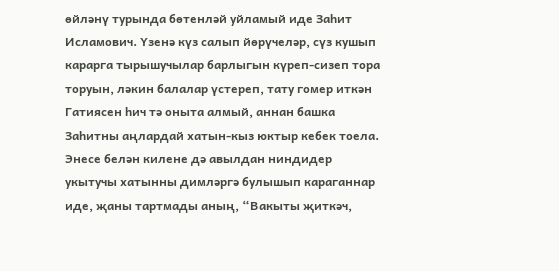өйләнү турында бөтенләй уйламый иде Заһит Исламович. Үзенә күз салып йөрүчеләр, сүз кушып карарга тырышучылар барлыгын күреп-сизеп тора торуын, ләкин балалар үстереп, тату гомер иткән Гатиясен һич тә оныта алмый, аннан башка Заһитны аңлардай хатын-кыз юктыр кебек тоела. Энесе белән килене дә авылдан ниндидер укытучы хатынны димләргә булышып караганнар иде, җаны тартмады аның, “Вакыты җиткәч,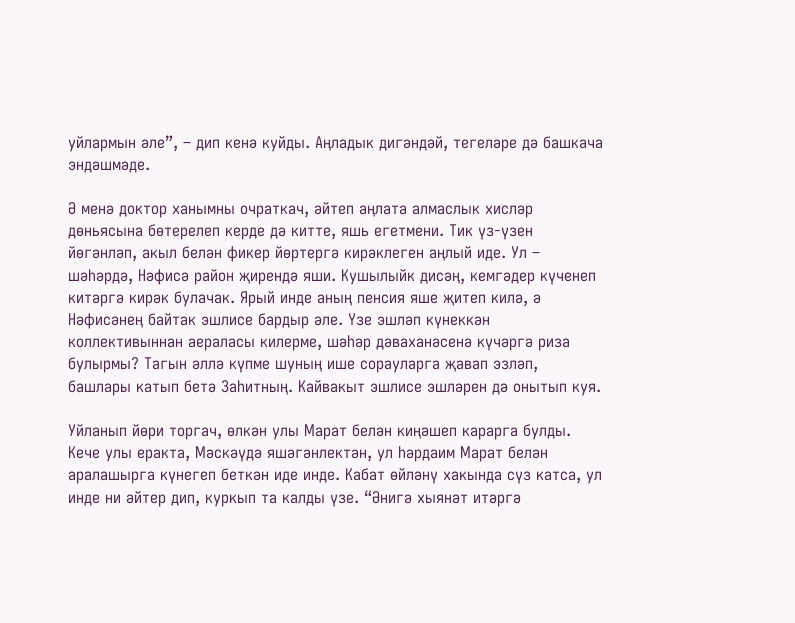уйлармын әле”, – дип кенә куйды. Аңладык дигәндәй, тегеләре дә башкача эндәшмәде.

Ә менә доктор ханымны очраткач, әйтеп аңлата алмаслык хисләр дөньясына бөтерелеп керде дә китте, яшь егетмени. Тик үз-үзен йөгәнләп, акыл белән фикер йөртергә кирәклеген аңлый иде. Ул – шәһәрдә, Нәфисә район җирендә яши. Кушылыйк дисәң, кемгәдер күченеп китәргә кирәк булачак. Ярый инде аның пенсия яше җитеп килә, ә Нәфисәнең байтак эшлисе бардыр әле. Үзе эшләп күнеккән коллективыннан аераласы килерме, шәһәр дәваханәсенә күчәргә риза булырмы? Тагын әллә күпме шуның ише сорауларга җавап эзләп, башлары катып бетә Заһитның. Кайвакыт эшлисе эшләрен дә онытып куя.

Уйланып йөри торгач, өлкән улы Марат белән киңәшеп карарга булды. Кече улы еракта, Мәскәүдә яшәгәнлектән, ул һәрдаим Марат белән аралашырга күнегеп беткән иде инде. Кабат өйләнү хакында сүз катса, ул инде ни әйтер дип, куркып та калды үзе. “Әнигә хыянәт итәргә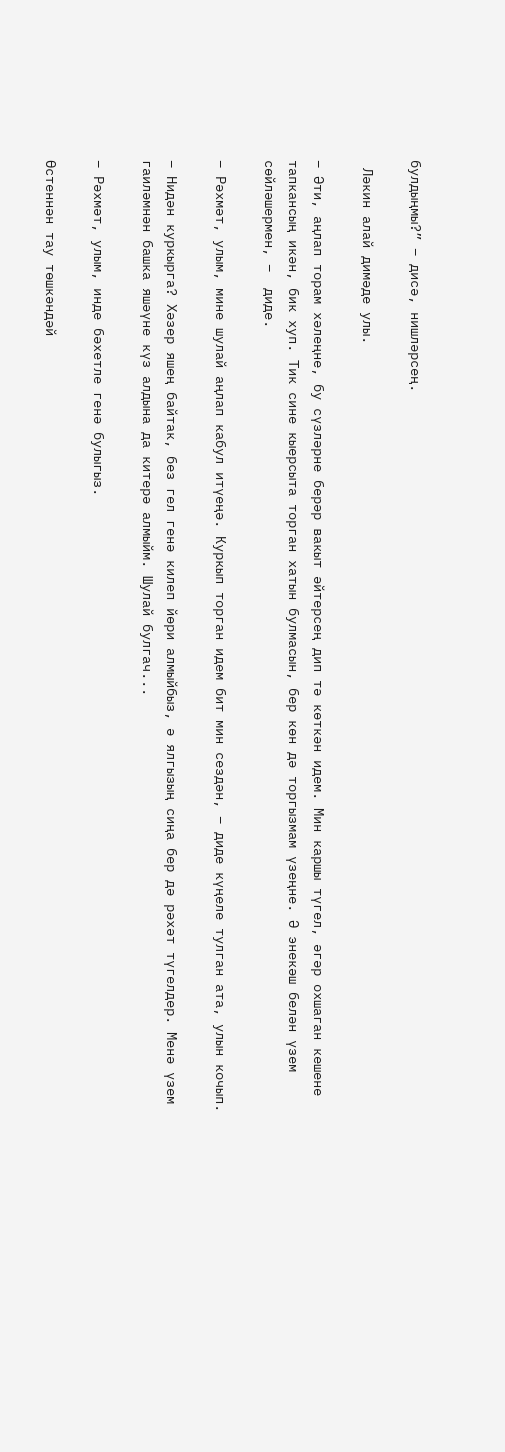булдыңмы?” – дисә, нишләрсең.

 Ләкин алай димәде улы.

– Әти, аңлап торам хәлеңне, бу сүзләрне берәр вакыт әйтерсең дип тә көткән идем. Мин каршы түгел, әгәр охшаган кешене тапкансың икән, бик хуп. Тик сине кыерсыта торган хатын булмасын, бер көн дә торгызмам үзеңне. Ә энекәш белән үзем сөйләшермен, –  диде.

– Рәхмәт, улым, мине шулай аңлап кабул итүеңә. Куркып торган идем бит мин сездән, – диде күңеле тулган ата, улын кочып.

– Нидән куркырга? Хәзер яшең байтак, без гел генә килеп йөри алмыйбыз, ә ялгызың сиңа бер дә рәхәт түгелдер. Менә үзем гаиләмнән башка яшәүне күз алдына да китерә алмыйм. Шулай булгач...

– Рәхмәт, улым, инде бәхетле генә булыгыз.

Өстеннән тау төшкәндәй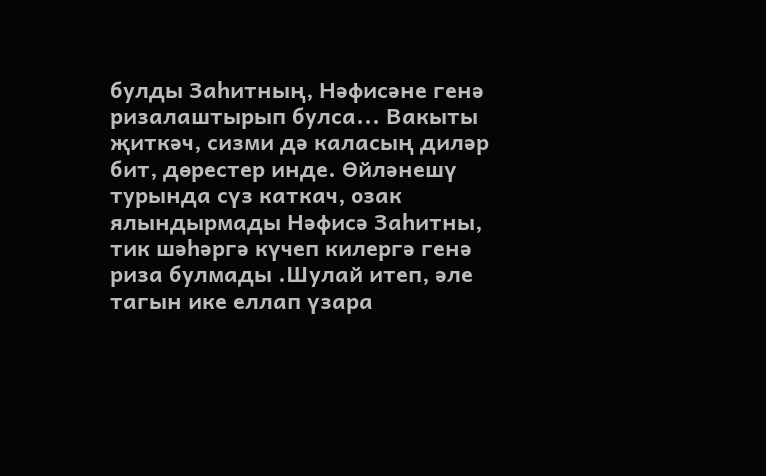булды Заһитның, Нәфисәне генә ризалаштырып булса... Вакыты җиткәч, сизми дә каласың диләр бит, дөрестер инде. Өйләнешү турында сүз каткач, озак ялындырмады Нәфисә Заһитны, тик шәһәргә күчеп килергә генә риза булмады .Шулай итеп, әле тагын ике еллап үзара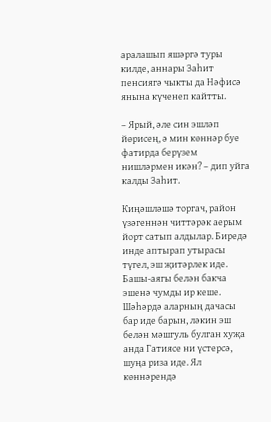аралашып яшәргә туры килде, аннары Заһит пенсиягә чыкты да Нәфисә янына күченеп кайтты.

– Ярый, әле син эшләп йөрисең, ә мин көннәр буе фатирда берүзем нишләрмен икән? – дип уйга калды Заһит.

Киңәшләшә торгач, район үзәгеннән читтәрәк аерым йорт сатып алдылар. Биредә инде аптырап утырасы түгел, эш җитәрлек иде. Башы-аягы белән бакча эшенә чумды ир кеше. Шәһәрдә аларның дачасы бар иде барын, ләкин эш белән мәшгуль булган хуҗа анда Гатиясе ни үстерсә, шуңа риза иде. Ял көннәрендә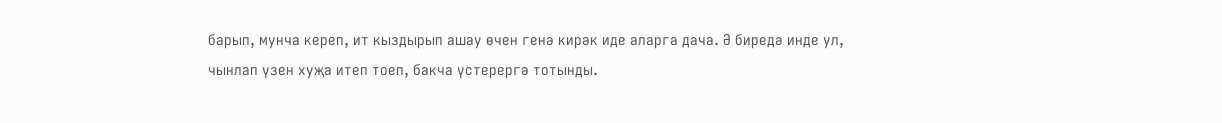барып, мунча кереп, ит кыздырып ашау өчен генә кирәк иде аларга дача. Ә биредә инде ул, чынлап үзен хуҗа итеп тоеп, бакча үстерергә тотынды.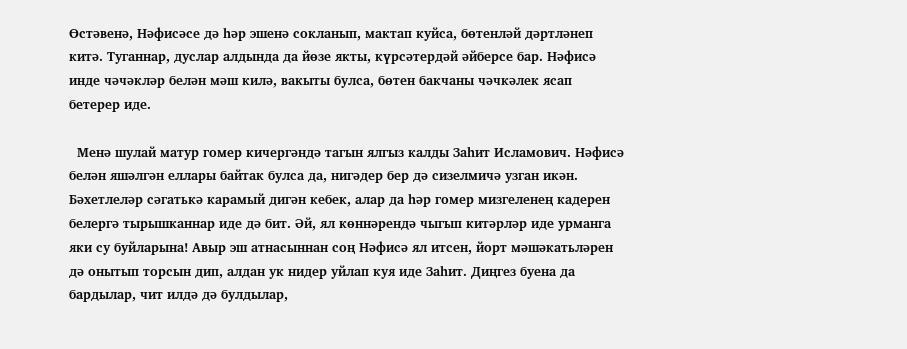Өстәвенә, Нәфисәсе дә һәр эшенә сокланып, мактап куйса, бөтенләй дәртләнеп китә. Туганнар, дуслар алдында да йөзе якты, күрсәтердәй әйберсе бар. Нәфисә инде чәчәкләр белән мәш килә, вакыты булса, бөтен бакчаны чәчкәлек ясап бетерер иде.

  Менә шулай матур гомер кичергәндә тагын ялгыз калды Заһит Исламович. Нәфисә белән яшәлгән еллары байтак булса да, нигәдер бер дә сизелмичә узган икән. Бәхетлеләр сәгатькә карамый дигән кебек, алар да һәр гомер мизгеленең кадерен белергә тырышканнар иде дә бит. Әй, ял көннәрендә чыгып китәрләр иде урманга яки су буйларына! Авыр эш атнасыннан соң Нәфисә ял итсен, йорт мәшәкатьләрен дә онытып торсын дип, алдан ук нидер уйлап куя иде Заһит. Диңгез буена да бардылар, чит илдә дә булдылар,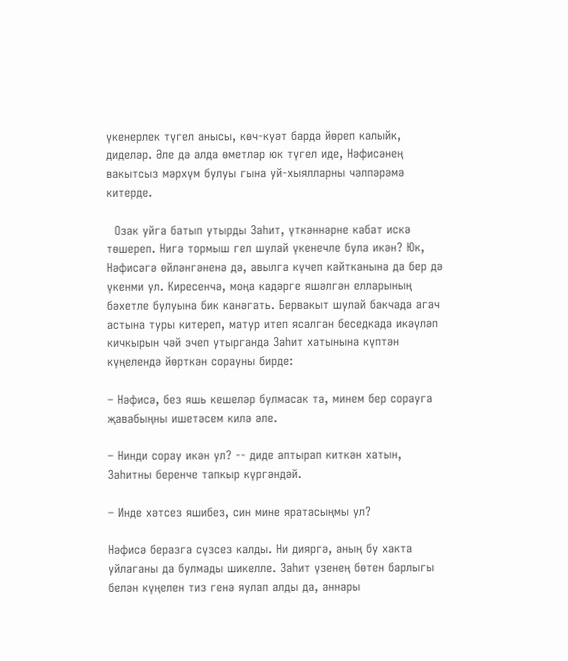үкенерлек түгел анысы, көч-куәт барда йөреп калыйк, диделәр. Әле дә алда өметләр юк түгел иде, Нәфисәнең вакытсыз мәрхүм булуы гына уй-хыялларны чәлпәрәмә китерде.

  Озак уйга батып утырды Заһит, үткәннәрне кабат искә төшереп. Нигә тормыш гел шулай үкенечле була икән? Юк, Нәфисәгә өйләнгәненә дә, авылга күчеп кайтканына да бер дә үкенми ул. Киресенчә, моңа кадәрге яшәлгән елларының бәхетле булуына бик канәгать. Бервакыт шулай бакчада агач астына туры китереп, матур итеп ясалган беседкада икәүләп кичкырын чәй эчеп утырганда Заһит хатынына күптән күңелендә йөрткән сорауны бирде:

– Нәфисә, без яшь кешеләр булмасак та, минем бер сорауга җавабыңны ишетәсем килә әле.

– Нинди сорау икән ул? -- диде аптырап киткән хатын, Заһитны беренче тапкыр күргәндәй.

– Инде хәтсез яшибез, син мине яратасыңмы ул?

Нәфисә беразга сүзсез калды. Ни дияргә, аның бу хакта уйлаганы да булмады шикелле. Заһит үзенең бөтен барлыгы белән күңелен тиз генә яулап алды да, аннары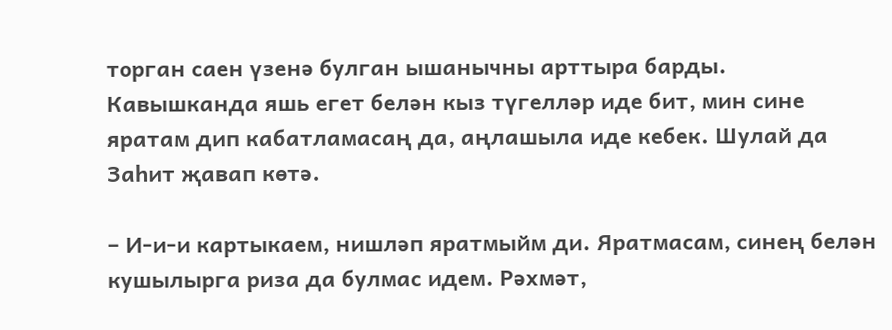торган саен үзенә булган ышанычны арттыра барды. Кавышканда яшь егет белән кыз түгелләр иде бит, мин сине яратам дип кабатламасаң да, аңлашыла иде кебек. Шулай да Заһит җавап көтә.

– И-и-и картыкаем, нишләп яратмыйм ди. Яратмасам, синең белән кушылырга риза да булмас идем. Рәхмәт,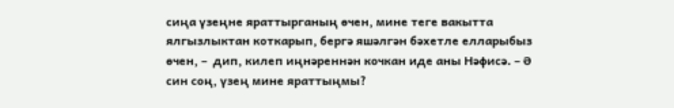сиңа үзеңне яраттырганың өчен, мине теге вакытта ялгызлыктан коткарып, бергә яшәлгән бәхетле елларыбыз өчен, –  дип, килеп иңнәреннән кочкан иде аны Нәфисә. – Ә син соң, үзең мине яраттыңмы?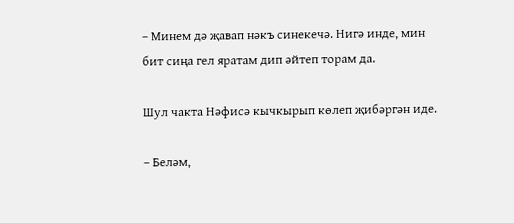– Минем дә җавап нәкъ синекечә. Нигә инде, мин бит сиңа гел яратам дип әйтеп торам да.

Шул чакта Нәфисә кычкырып көлеп җибәргән иде.

– Беләм,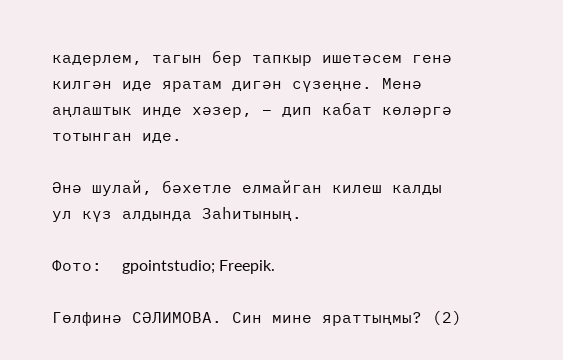кадерлем, тагын бер тапкыр ишетәсем генә килгән иде яратам дигән сүзеңне. Менә аңлаштык инде хәзер, – дип кабат көләргә тотынган иде.

Әнә шулай, бәхетле елмайган килеш калды ул күз алдында Заһитының.

Фото:  gpointstudio; Freepik.

Гөлфинә СӘЛИМОВА. Син мине яраттыңмы? (2)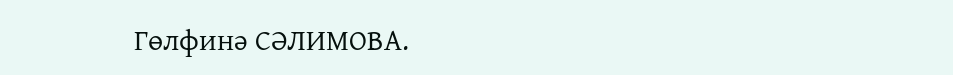Гөлфинә СӘЛИМОВА.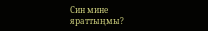Син мине яраттыңмы?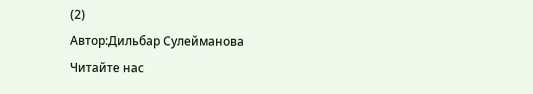(2)
Автор:Дильбар Сулейманова
Читайте нас